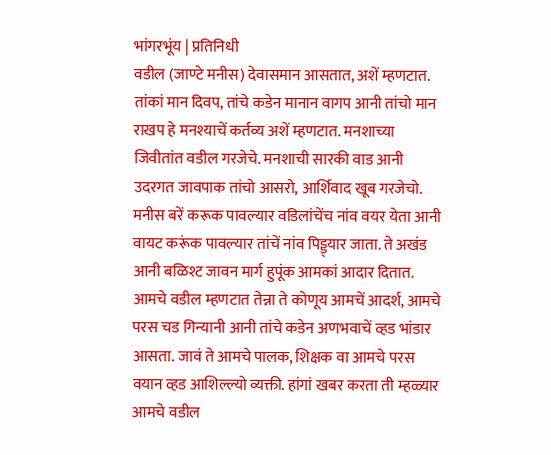भांगरभूंय | प्रतिनिधी
वडील (जाण्टे मनीस) देवासमान आसतात, अशें म्हणटात. तांकां मान दिवप, तांचे कडेन मानान वागप आनी तांचो मान राखप हे मनश्याचें कर्तव्य अशें म्हणटात. मनशाच्या जिवीतांत वडील गरजेचे. मनशाची सारकी वाड आनी उदरगत जावपाक तांचो आसरो, आर्शिवाद खूब गरजेचो. मनीस बरें करूक पावल्यार वडिलांचेंच नांव वयर येता आनी वायट करूंक पावल्यार तांचें नांव पिड्ड्यार जाता. ते अखंड आनी बळिश्ट जावन मार्ग हुपूंक आमकां आदार दितात. आमचे वडील म्हणटात तेन्ना ते कोणूय आमचें आदर्श, आमचे परस चड गिन्यानी आनी तांचे कडेन अणभवाचें व्हड भांडार आसता. जावं ते आमचे पालक, शिक्षक वा आमचे परस वयान व्हड आशिल्ल्यो व्यक्ती. हांगां खबर करता ती म्हळ्यार आमचे वडील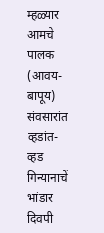म्हळ्यार आमचे पालक (आवय- बापूय) संवसारांत व्हडांत- व्हड गिन्यानाचें भांडार दिवपी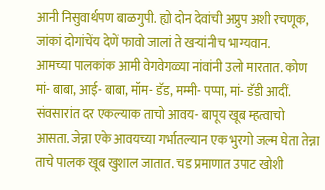आनी निसुवार्थपण बाळगुपी. ह्यो दोन देवांची अप्रुप अशी रचणूक, जांकां दोगांचेंय देणें फावो जालां ते खऱ्यांनीच भाग्यवान.
आमच्या पालकांक आमी वेगवेगळ्या नांवांनी उलो मारतात. कोण मां- बाबा, आई- बाबा, मॉम- डॅड, मम्मी- पप्पा, मां- डॅडी आदीं. संवसारांत दर एकल्याक ताचो आवय- बापूय खूब म्हत्वाचो आसता. जेन्ना एके आवयच्या गर्भातल्यान एक भुरगो जल्म घेता तेन्ना ताचे पालक खूब खुशाल जातात. चड प्रमाणात उपाट खोशी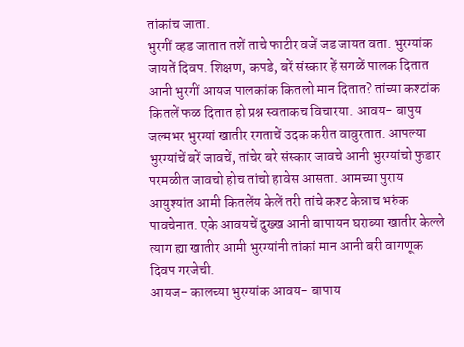तांकांच जाता.
भुरगीं व्हड जातात तशें ताचे फाटीर वजें जड जायत वता. भुरग्यांक जायतें दिवप. शिक्षण, कपडे, बरें संस्कार हें सगळें पालक दितात आनी भुरगीं आयज पालकांक कितलो मान दितात? तांच्या कश्टांक कितलें फळ दितात हो प्रश्न स्वताकच विचारया. आवय- बापुय जल्मभर भुरग्यां खातीर रगताचें उदक करीत वावुरतात. आपल्या भुरग्यांचें बरें जावचें, तांचेर बरे संस्कार जावचे आनी भुरग्यांचो फुडार परमळीत जावचो होच तांचो हावेस आसता. आमच्या पुराय आयुश्यांत आमी कितलेंय केलें तरी तांचे कश्ट केन्नाच भरुंक पावचेनात. एके आवयचें दुख्ख आनी बापायन घराब्या खातीर केल्ले त्याग ह्या खातीर आमी भुरग्यांनी तांकां मान आनी बरी वागणूक दिवप गरजेची.
आयज- कालच्या भुरग्यांक आवय- बापाय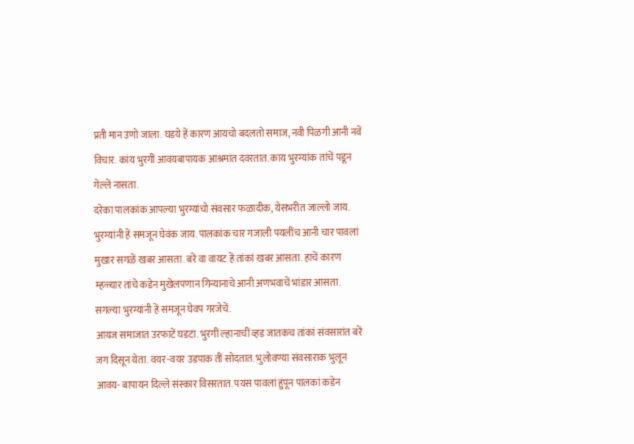प्रती मान उणो जाला. घडये हें कारण आयचो बदलतो समाज, नवी पिळगी आनी नवें विचार. कांय भुरगीं आवयबापायक आश्रमांत दवरतात. काय भुरग्यांक तांचें पडून गेल्लें नासता.
दरेका पालकांक आपल्या भुरग्यांचो संवसार फळादीक, येसभरीत जाल्लो जाय. भुरग्यांनी हें समजून घेवंक जाय. पालकांक चार गजाली पयलींच आनी चार पावलां मुखार सगळें खबर आसता. बरें वा वायट हें तांकां खबर आसता. हाचें कारण म्हळ्यार तांचे कडेन मुखेलपणान गिन्यानाचे आनी अणभवाचें भांडार आसता. सगल्या भुरग्यांनी हें समजून घेवप गरजेचें.
आयज समाजात उरफाटें घडटा. भुरगीं ल्हानाचीं व्हड जातकच तांकां संवसारांत बरें जग दिसून येता. वयर-वयर उडपाक तीं सोदतात. भुलोवण्या संवसाराक भुलून आवय- बापायन दिल्ले संस्कार विसरतात. पयस पावलां हुंपून पालकां कडेन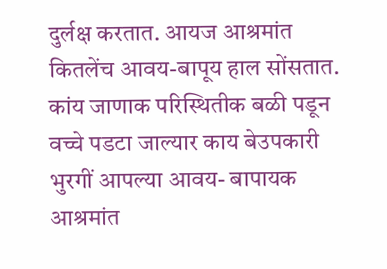दुर्लक्ष करतात. आयज आश्रमांत कितलेंच आवय-बापूय हाल सोंसतात. कांय जाणाक परिस्थितीक बळी पडून वच्चे पडटा जाल्यार काय बेउपकारी भुरगीं आपल्या आवय- बापायक आश्रमांत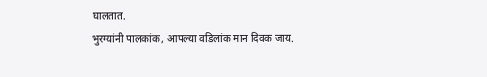घालतात.
भुरग्यांनी पालकांक, आपल्या वडिलांक मान दिवक जाय.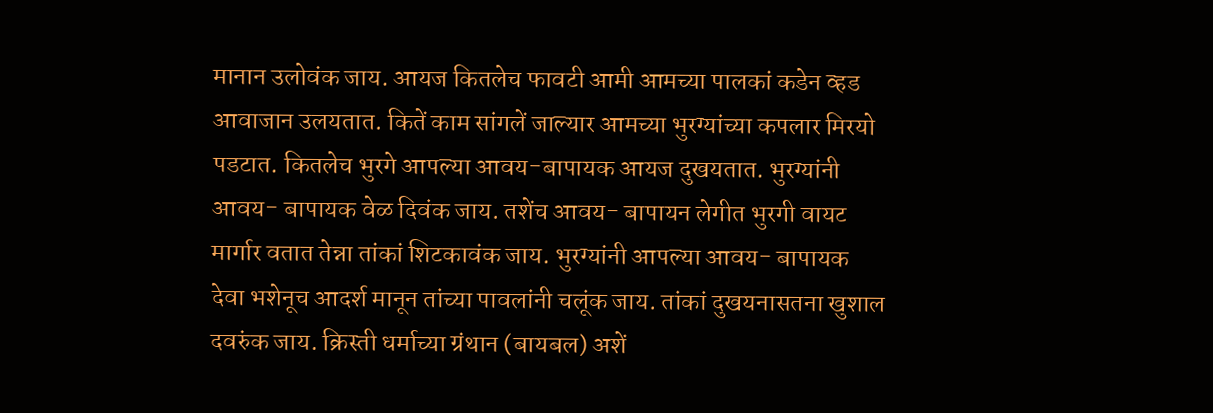मानान उलोवंक जाय. आयज कितलेच फावटी आमी आमच्या पालकां कडेन व्हड आवाजान उलयतात. कितें काम सांगलें जाल्यार आमच्या भुरग्यांच्या कपलार मिरयो पडटात. कितलेच भुरगे आपल्या आवय-बापायक आयज दुखयतात. भुरग्यांनी आवय- बापायक वेळ दिवंक जाय. तशेंच आवय- बापायन लेगीत भुरगी वायट मार्गार वतात तेन्ना तांकां शिटकावंक जाय. भुरग्यांनी आपल्या आवय- बापायक देवा भशेनूच आदर्श मानून तांच्या पावलांनी चलूंक जाय. तांकां दुखयनासतना खुशाल दवरुंक जाय. क्रिस्ती धर्माच्या ग्रंथान (बायबल) अशें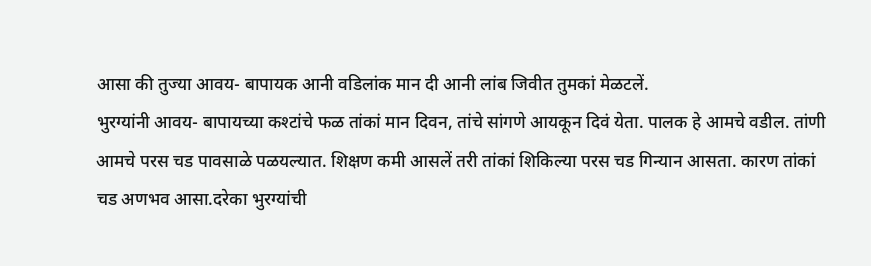आसा की तुज्या आवय- बापायक आनी वडिलांक मान दी आनी लांब जिवीत तुमकां मेळटलें.
भुरग्यांनी आवय- बापायच्या कश्टांचे फळ तांकां मान दिवन, तांचे सांगणे आयकून दिवं येता. पालक हे आमचे वडील. तांणी आमचे परस चड पावसाळे पळयल्यात. शिक्षण कमी आसलें तरी तांकां शिकिल्या परस चड गिन्यान आसता. कारण तांकां चड अणभव आसा.दरेका भुरग्यांची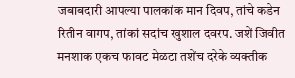जबाबदारी आपल्या पालकांक मान दिवप, तांचे कडेन रितीन वागप, तांकां सदांच खुशाल दवरप. जशें जिवीत मनशाक एकच फावट मेळटा तशेंच दरेके व्यक्तीक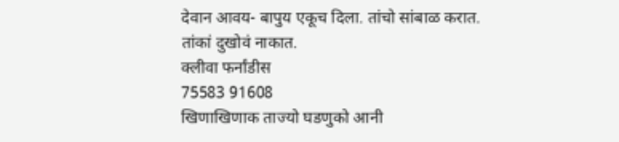देवान आवय- बापुय एकूच दिला. तांचो सांबाळ करात. तांकां दुखोवं नाकात.
क्लीवा फर्नांडीस
75583 91608
खिणाखिणाक ताज्यो घडणुको आनी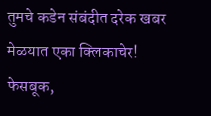तुमचे कडेन संबंदीत दरेक खबर मेळयात एका क्लिकाचेर! फेसबूक,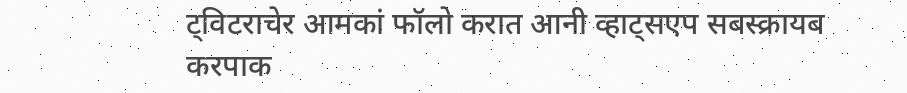ट्विटराचेर आमकां फॉलो करात आनी व्हाट्सएप सबस्क्रायब करपाक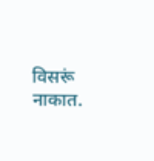विसरूं नाकात.